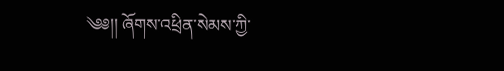༄༅།། ཞོགས་འཕྲིན་སེམས་ཀྱི་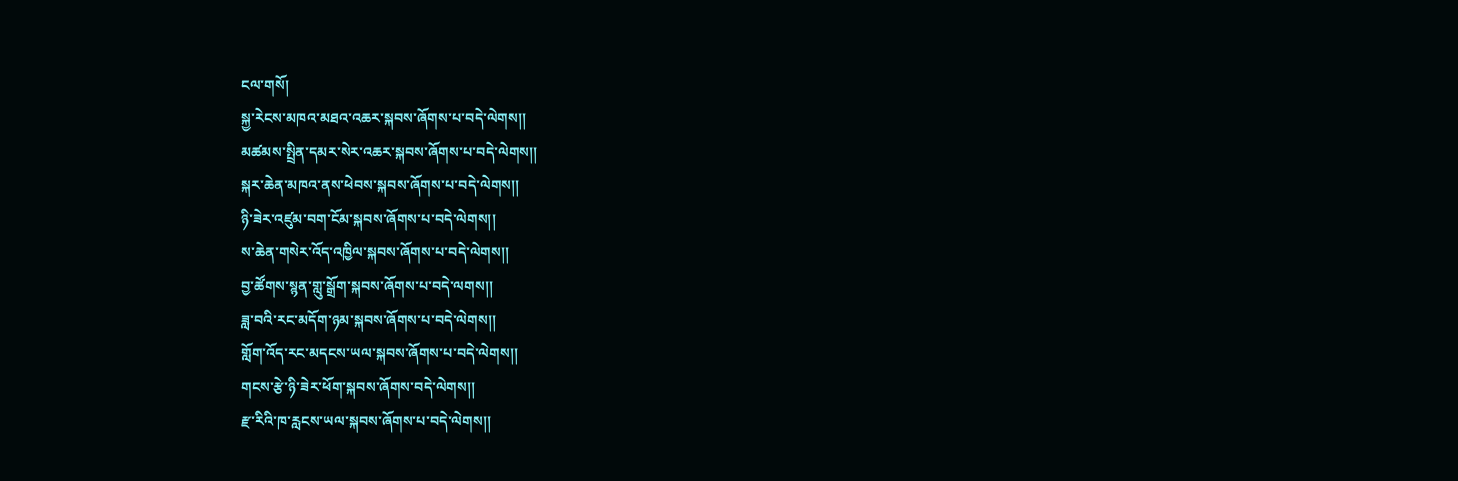ངལ་གསོ།
སྐྱ་རེངས་མཁའ་མཐའ་འཆར་སྐབས་ཞོགས་པ་བདེ་ལེགས།།
མཚམས་སྤྲིན་དམར་སེར་འཆར་སྐབས་ཞོགས་པ་བདེ་ལེགས།།
སྐར་ཆེན་མཁའ་ནས་ཕེབས་སྐབས་ཞོགས་པ་བདེ་ལེགས།།
ཉི་ཟེར་འཛུམ་བག་ངོམ་སྐབས་ཞོགས་པ་བདེ་ལེགས།།
ས་ཆེན་གསེར་འོད་འཁྱིལ་སྐབས་ཞོགས་པ་བདེ་ལེགས།།
བྱ་ཚོགས་སྙན་གླུ་སྒྲོག་སྐབས་ཞོགས་པ་བདེ་ལགས།།
ཟླ་བའི་རང་མདོག་ཉམ་སྐབས་ཞོགས་པ་བདེ་ལེགས།།
གློག་འོད་རང་མདངས་ཡལ་སྐབས་ཞོགས་པ་བདེ་ལེགས།།
གངས་རྩེ་ཉི་ཟེར་ཕོག་སྐབས་ཞོགས་བདེ་ལེགས།།
རྫ་རིའི་ཁ་རླངས་ཡལ་སྐབས་ཞོགས་པ་བདེ་ལེགས།།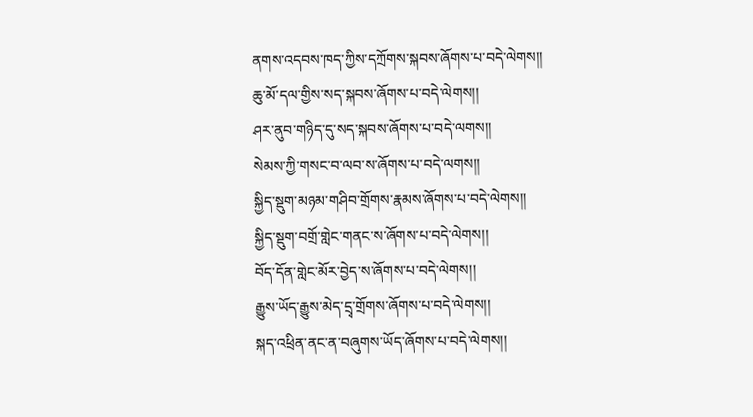ནགས་འདབས་ཁད་ཀྱིས་དཀྲོགས་སྐབས་ཞོགས་པ་བདེ་ལེགས།།
ཆུ་མོ་དལ་གྱིས་སད་སྐབས་ཞོགས་པ་བདེ་ལེགས།།
ཤར་ནུབ་གཉིད་དུ་སད་སྐབས་ཞོགས་པ་བདེ་ལགས།།
སེམས་ཀྱི་གསང་བ་ལབ་ས་ཞོགས་པ་བདེ་ལགས།།
སྐྱིད་སྡུག་མཉམ་གཤིབ་གྲོགས་རྣམས་ཞོགས་པ་བདེ་ལེགས།།
སྐྱིད་སྡུག་བགྲོ་གླེང་གནང་ས་ཞོགས་པ་བདེ་ལེགས།།
བོད་དོན་གླེང་མོར་བྱེད་ས་ཞོགས་པ་བདེ་ལེགས།།
རྒྱུས་ཡོད་རྒྱུས་མེད་དྲྭ་གྲོགས་ཞོགས་པ་བདེ་ལེགས།།
སྐད་འཕྲིན་ནང་ན་བཞུགས་ཡོད་ཞོགས་པ་བདེ་ལེགས།།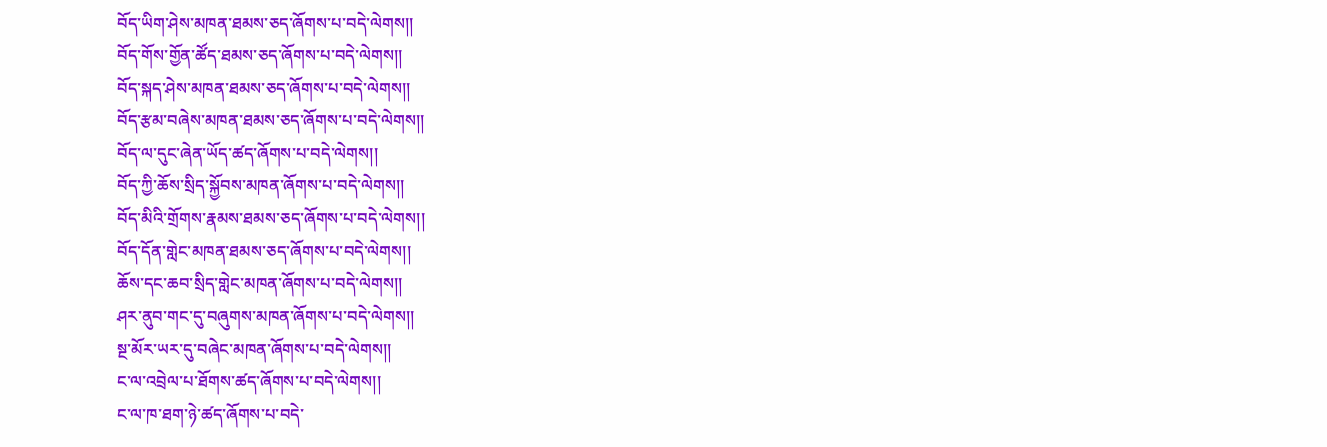བོད་ཡིག་ཤེས་མཁན་ཐམས་ཅད་ཞོགས་པ་བདེ་ལེགས།།
བོད་གོས་གྱོན་ཚོད་ཐམས་ཅད་ཞོགས་པ་བདེ་ལེགས།།
བོད་སྐད་ཤེས་མཁན་ཐམས་ཅད་ཞོགས་པ་བདེ་ལེགས།།
བོད་རྩམ་བཞེས་མཁན་ཐམས་ཅད་ཞོགས་པ་བདེ་ལེགས།།
བོད་ལ་དུང་ཞེན་ཡོད་ཚད་ཞོགས་པ་བདེ་ལེགས།།
བོད་ཀྱི་ཆོས་སྲིད་སྐྱོབས་མཁན་ཞོགས་པ་བདེ་ལེགས།།
བོད་མིའི་གྲོགས་རྣམས་ཐམས་ཅད་ཞོགས་པ་བདེ་ལེགས།།
བོད་དོན་གླེང་མཁན་ཐམས་ཅད་ཞོགས་པ་བདེ་ལེགས།།
ཆོས་དང་ཆབ་སྲིད་གླེང་མཁན་ཞོགས་པ་བདེ་ལེགས།།
ཤར་ནུབ་གང་དུ་བཞུགས་མཁན་ཞོགས་པ་བདེ་ལེགས།།
སྔ་མོར་ཡར་དུ་བཞེང་མཁན་ཞོགས་པ་བདེ་ལེགས།།
ང་ལ་འབྲེལ་པ་ཐོགས་ཚད་ཞོགས་པ་བདེ་ལེགས།།
ང་ལ་ཁ་ཐག་ཉེ་ཚད་ཞོགས་པ་བདེ་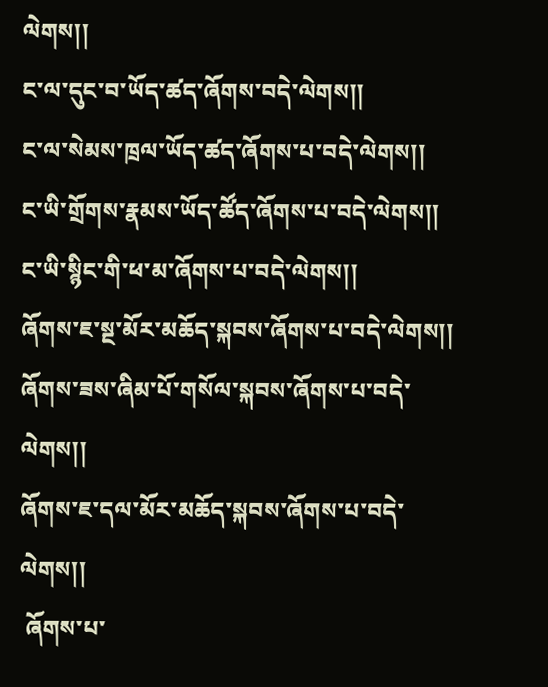ལེགས།།
ང་ལ་དུང་བ་ཡོད་ཚད་ཞོགས་བདེ་ལེགས།།
ང་ལ་སེམས་ཁྲལ་ཡོད་ཚད་ཞོགས་པ་བདེ་ལེགས།།
ང་ཡི་གྲོགས་རྣམས་ཡོད་ཚོད་ཞོགས་པ་བདེ་ལེགས།།
ང་ཡི་སྙིང་གི་ཕ་མ་ཞོགས་པ་བདེ་ལེགས།།
ཞོགས་ཇ་སྔ་མོར་མཆོད་སྐབས་ཞོགས་པ་བདེ་ལེགས།།
ཞོགས་ཟས་ཞིམ་པོ་གསོལ་སྐབས་ཞོགས་པ་བདེ་ལེགས།།
ཞོགས་ཇ་དལ་མོར་མཆོད་སྐབས་ཞོགས་པ་བདེ་ལེགས།།
 ཞོགས་པ་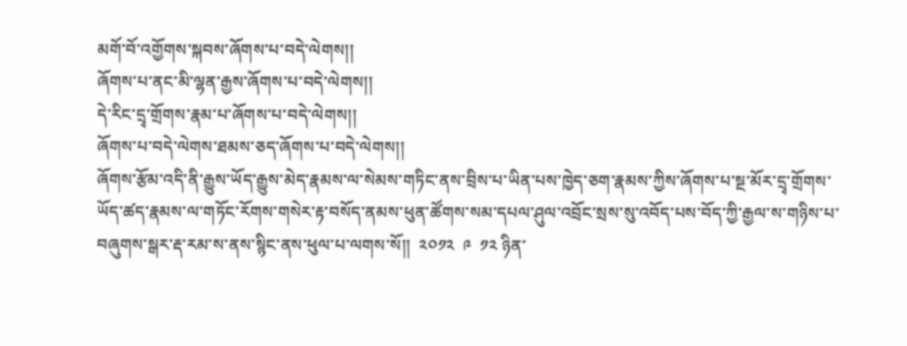མགོ་བོ་འགྱོགས་སྐབས་ཞོགས་པ་བདེ་ལེགས།།
ཞོགས་པ་ནང་མི་ལྷན་རྒྱས་ཞོགས་པ་བདེ་ལེགས།།
དེ་རིང་དྲྭ་གྲོགས་རྣམ་པ་ཞོགས་པ་བདེ་ལེགས།།
ཞོགས་པ་བདེ་ལེགས་ཐམས་ཅད་ཞོགས་པ་བདེ་ལེགས།།
ཞོགས་རྩོམ་འདི་ནི་རྒྱུས་ཡོད་རྒྱུས་མེད་རྣམས་ལ་སེམས་གཏིང་ནས་བྲིས་པ་ཡིན་པས་ཁྱེད་ཅག་རྣམས་ཀྱིས་ཞོགས་པ་སྔ་མོར་དྲྭ་གྲོགས་ཡོད་ཚད་རྣམས་ལ་གཏོང་རོགས་གསེར་རྟ་བསོད་ནམས་ཕུན་ཚོགས་སམ་དཔལ་ཤུལ་འབྲོང་སྲས་སུ་འབོད་པས་བོད་ཀྱི་རྒྱལ་ས་གཉིས་པ་བཞུགས་སྒར་རྡ་རམ་ས་ནས་སྙིང་ནས་ཕུལ་པ་ལགས་སོ།།  ༢༠༡༢  ༩  ༡༢ ཉིན་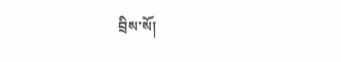བྲིས་སོ།